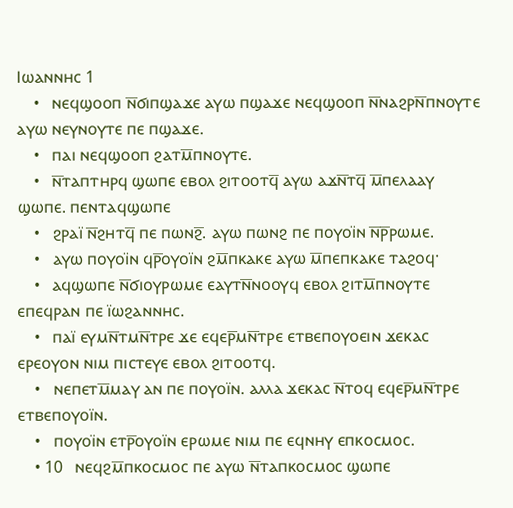Ⲓⲱⲁⲛⲛⲏⲥ 1
    •   ⲛⲉϥϣⲟⲟⲡ ⲛ̅ϭⲓⲡϣⲁϫⲉ ⲁⲩⲱ ⲡϣⲁϫⲉ ⲛⲉϥϣⲟⲟⲡ ⲛ̅ⲛⲁϩⲣⲛ̅ⲡⲛⲟⲩⲧⲉ ⲁⲩⲱ ⲛⲉⲩⲛⲟⲩⲧⲉ ⲡⲉ ⲡϣⲁϫⲉ.
    •   ⲡⲁⲓ ⲛⲉϥϣⲟⲟⲡ ϩⲁⲧⲙ̅ⲡⲛⲟⲩⲧⲉ.
    •   ⲛ̅ⲧⲁⲡⲧⲏⲣϥ ϣⲱⲡⲉ ⲉⲃⲟⲗ ϩⲓⲧⲟⲟⲧϥ̅ ⲁⲩⲱ ⲁϫⲛ̅ⲧϥ̅ ⲙ̅ⲡⲉⲗⲁⲁⲩ ϣⲱⲡⲉ. ⲡⲉⲛⲧⲁϥϣⲱⲡⲉ
    •   ϩⲣⲁⲓ̈ ⲛ̅ϩⲏⲧϥ̅ ⲡⲉ ⲡⲱⲛϩ̅. ⲁⲩⲱ ⲡⲱⲛϩ ⲡⲉ ⲡⲟⲩⲟⲓ̈ⲛ ⲛ̅ⲣ̅ⲣⲱⲙⲉ.
    •   ⲁⲩⲱ ⲡⲟⲩⲟⲓ̈ⲛ ϥⲣ̅ⲟⲩⲟⲓ̈ⲛ ϩⲙ̅ⲡⲕⲁⲕⲉ ⲁⲩⲱ ⲙ̅ⲡⲉⲡⲕⲁⲕⲉ ⲧⲁϩⲟϥ·
    •   ⲁϥϣⲱⲡⲉ ⲛ̅ϭⲓⲟⲩⲣⲱⲙⲉ ⲉⲁⲩⲧⲛ̅ⲛⲟⲟⲩϥ ⲉⲃⲟⲗ ϩⲓⲧⲙ̅ⲡⲛⲟⲩⲧⲉ ⲉⲡⲉϥⲣⲁⲛ ⲡⲉ ⲓ̈ⲱϩⲁⲛⲛⲏⲥ.
    •   ⲡⲁⲓ̈ ⲉⲩⲙⲛ̅ⲧⲙⲛ̅ⲧⲣⲉ ϫⲉ ⲉϥⲉⲣ̅ⲙⲛ̅ⲧⲣⲉ ⲉⲧⲃⲉⲡⲟⲩⲟⲉⲓⲛ ϫⲉⲕⲁⲥ ⲉⲣⲉⲟⲩⲟⲛ ⲛⲓⲙ ⲡⲓⲥⲧⲉⲩⲉ ⲉⲃⲟⲗ ϩⲓⲧⲟⲟⲧϥ.
    •   ⲛⲉⲡⲉⲧⲙ̅ⲙⲁⲩ ⲁⲛ ⲡⲉ ⲡⲟⲩⲟⲓ̈ⲛ. ⲁⲗⲗⲁ ϫⲉⲕⲁⲥ ⲛ̅ⲧⲟϥ ⲉϥⲉⲣ̅ⲙⲛ̅ⲧⲣⲉ ⲉⲧⲃⲉⲡⲟⲩⲟⲓ̈ⲛ.
    •   ⲡⲟⲩⲟⲓ̈ⲛ ⲉⲧⲣ̅ⲟⲩⲟⲓ̈ⲛ ⲉⲣⲱⲙⲉ ⲛⲓⲙ ⲡⲉ ⲉϥⲛⲏⲩ ⲉⲡⲕⲟⲥⲙⲟⲥ.
    • 10   ⲛⲉϥϩⲙ̅ⲡⲕⲟⲥⲙⲟⲥ ⲡⲉ ⲁⲩⲱ ⲛ̅ⲧⲁⲡⲕⲟⲥⲙⲟⲥ ϣⲱⲡⲉ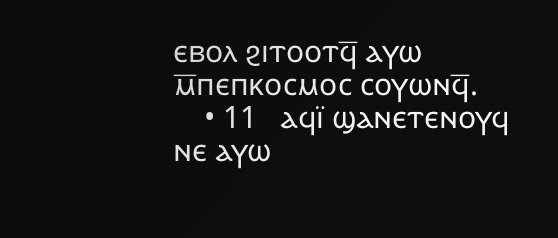ⲉⲃⲟⲗ ϩⲓⲧⲟⲟⲧϥ̅ ⲁⲩⲱ ⲙ̅ⲡⲉⲡⲕⲟⲥⲙⲟⲥ ⲥⲟⲩⲱⲛϥ̅.
    • 11   ⲁϥⲓ̈ ϣⲁⲛⲉⲧⲉⲛⲟⲩϥ ⲛⲉ ⲁⲩⲱ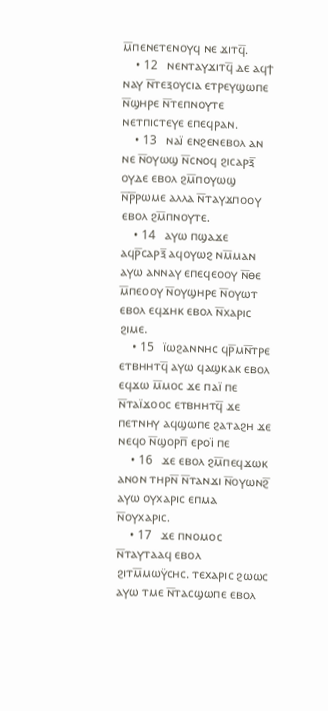ⲙ̅ⲡⲉⲛⲉⲧⲉⲛⲟⲩϥ ⲛⲉ ϫⲓⲧϥ̅.
    • 12   ⲛⲉⲛⲧⲁⲩϫⲓⲧϥ̅ ⲇⲉ ⲁϥϯ ⲛⲁⲩ ⲛ̅ⲧⲉⲝⲟⲩⲥⲓⲁ ⲉⲧⲣⲉⲩϣⲱⲡⲉ ⲛ̅ϣⲏⲣⲉ ⲛ̅ⲧⲉⲡⲛⲟⲩⲧⲉ ⲛⲉⲧⲡⲓⲥⲧⲉⲩⲉ ⲉⲡⲉϥⲣⲁⲛ.
    • 13   ⲛⲁⲓ̈ ⲉⲛϩⲉⲛⲉⲃⲟⲗ ⲁⲛ ⲛⲉ ⲛ̅ⲟⲩⲱϣ ⲛ̅ⲥⲛⲟϥ ϩⲓⲥⲁⲣⲝ̅ ⲟⲩⲇⲉ ⲉⲃⲟⲗ ϩⲙ̅ⲡⲟⲩⲱϣ ⲛ̅ⲣ̅ⲣⲱⲙⲉ ⲁⲗⲗⲁ ⲛ̅ⲧⲁⲩϫⲡⲟⲟⲩ ⲉⲃⲟⲗ ϩⲙ̅ⲡⲛⲟⲩⲧⲉ.
    • 14   ⲁⲩⲱ ⲡϣⲁϫⲉ ⲁϥⲣ̅ⲥⲁⲣⲝ̅ ⲁϥⲟⲩⲱϩ ⲛⲙ̅ⲙⲁⲛ ⲁⲩⲱ ⲁⲛⲛⲁⲩ ⲉⲡⲉϥⲉⲟⲟⲩ ⲛ̅ⲑⲉ ⲙ̅ⲡⲉⲟⲟⲩ ⲛ̅ⲟⲩϣⲏⲣⲉ ⲛ̅ⲟⲩⲱⲧ ⲉⲃⲟⲗ ⲉϥϫⲏⲕ ⲉⲃⲟⲗ ⲛ̅ⲭⲁⲣⲓⲥ ϩⲓⲙⲉ.
    • 15   ⲓ̈ⲱϩⲁⲛⲛⲏⲥ ϥⲣ̅ⲙⲛ̅ⲧⲣⲉ ⲉⲧⲃⲏⲏⲧϥ̅ ⲁⲩⲱ ϥⲁϣⲕⲁⲕ ⲉⲃⲟⲗ ⲉϥϫⲱ ⲙ̅ⲙⲟⲥ ϫⲉ ⲡⲁⲓ̈ ⲡⲉ ⲛ̅ⲧⲁⲓ̈ϫⲟⲟⲥ ⲉⲧⲃⲏⲏⲧϥ̅ ϫⲉ ⲡⲉⲧⲛⲏⲩ ⲁϥϣⲱⲡⲉ ϩⲁⲧⲁϩⲏ ϫⲉ ⲛⲉϥⲟ ⲛ̅ϣⲟⲣⲡ̅ ⲉⲣⲟⲓ̈ ⲡⲉ
    • 16   ϫⲉ ⲉⲃⲟⲗ ϩⲙ̅ⲡⲉϥϫⲱⲕ ⲁⲛⲟⲛ ⲧⲏⲣⲛ̅ ⲛ̅ⲧⲁⲛϫⲓ ⲛ̅ⲟⲩⲱⲛϩ̅ ⲁⲩⲱ ⲟⲩⲭⲁⲣⲓⲥ ⲉⲡⲙⲁ ⲛ̅ⲟⲩⲭⲁⲣⲓⲥ.
    • 17   ϫⲉ ⲡⲛⲟⲙⲟⲥ ⲛ̅ⲧⲁⲩⲧⲁⲁϥ ⲉⲃⲟⲗ ϩⲓⲧⲙ̅ⲙⲱⲩ̈ⲥⲏⲥ. ⲧⲉⲭⲁⲣⲓⲥ ϩⲱⲱⲥ ⲁⲩⲱ ⲧⲙⲉ ⲛ̅ⲧⲁⲥϣⲱⲡⲉ ⲉⲃⲟⲗ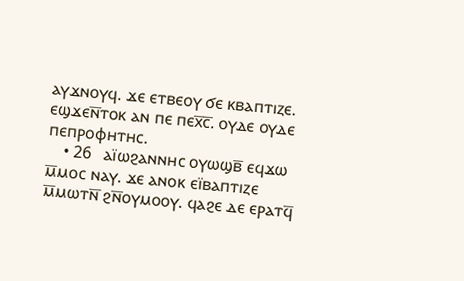ⲁⲩϫⲛⲟⲩϥ. ϫⲉ ⲉⲧⲃⲉⲟⲩ ϭⲉ ⲕⲃⲁⲡⲧⲓⲍⲉ. ⲉϣϫⲉⲛ̅ⲧⲟⲕ ⲁⲛ ⲡⲉ ⲡⲉⲭ̅ⲥ̅. ⲟⲩⲇⲉ ⲟⲩⲇⲉ ⲡⲉⲡⲣⲟⲫⲏⲧⲏⲥ.
    • 26   ⲁⲓ̈ⲱϩⲁⲛⲛⲏⲥ ⲟⲩⲱϣⲃ̅ ⲉϥϫⲱ ⲙ̅ⲙⲟⲥ ⲛⲁⲩ. ϫⲉ ⲁⲛⲟⲕ ⲉⲓ̈ⲃⲁⲡⲧⲓⲍⲉ ⲙ̅ⲙⲱⲧⲛ̅ ϩⲛ̅ⲟⲩⲙⲟⲟⲩ. ϥⲁϩⲉ ⲇⲉ ⲉⲣⲁⲧϥ̅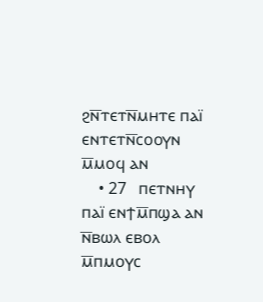ϩⲛ̅ⲧⲉⲧⲛ̅ⲙⲏⲧⲉ ⲡⲁⲓ̈ ⲉⲛⲧⲉⲧⲛ̅ⲥⲟⲟⲩⲛ ⲙ̅ⲙⲟϥ ⲁⲛ
    • 27   ⲡⲉⲧⲛⲏⲩ ⲡⲁⲓ̈ ⲉⲛϯⲙ̅ⲡϣⲁ ⲁⲛ ⲛ̅ⲃⲱⲗ ⲉⲃⲟⲗ ⲙ̅ⲡⲙⲟⲩⲥ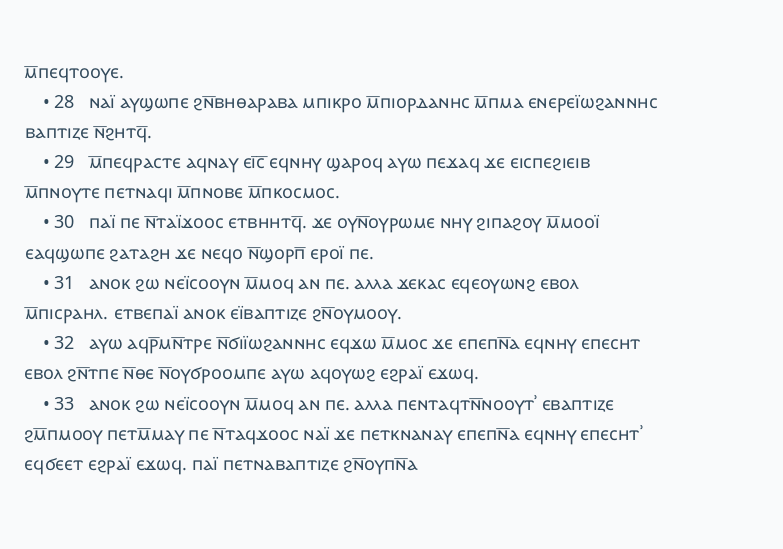ⲙ̅ⲡⲉϥⲧⲟⲟⲩⲉ.
    • 28   ⲛⲁⲓ̈ ⲁⲩϣⲱⲡⲉ ϩⲛ̅ⲃⲏⲑⲁⲣⲁⲃⲁ ⲙⲡⲓⲕⲣⲟ ⲙ̅ⲡⲓⲟⲣⲇⲁⲛⲏⲥ ⲙ̅ⲡⲙⲁ ⲉⲛⲉⲣⲉⲓ̈ⲱϩⲁⲛⲛⲏⲥ ⲃⲁⲡⲧⲓⲍⲉ ⲛ̅ϩⲏⲧϥ̅.
    • 29   ⲙ̅ⲡⲉϥⲣⲁⲥⲧⲉ ⲁϥⲛⲁⲩ ⲉⲓ̅ⲥ̅ ⲉϥⲛⲏⲩ ϣⲁⲣⲟϥ ⲁⲩⲱ ⲡⲉϫⲁϥ ϫⲉ ⲉⲓⲥⲡⲉϩⲓⲉⲓⲃ ⲙ̅ⲡⲛⲟⲩⲧⲉ ⲡⲉⲧⲛⲁϥⲓ ⲙ̅ⲡⲛⲟⲃⲉ ⲙ̅ⲡⲕⲟⲥⲙⲟⲥ.
    • 30   ⲡⲁⲓ̈ ⲡⲉ ⲛ̅ⲧⲁⲓ̈ϫⲟⲟⲥ ⲉⲧⲃⲏⲏⲧϥ̅. ϫⲉ ⲟⲩⲛ̅ⲟⲩⲣⲱⲙⲉ ⲛⲏⲩ ϩⲓⲡⲁϩⲟⲩ ⲙ̅ⲙⲟⲟⲓ̈ ⲉⲁϥϣⲱⲡⲉ ϩⲁⲧⲁϩⲏ ϫⲉ ⲛⲉϥⲟ ⲛ̅ϣⲟⲣⲡ̅ ⲉⲣⲟⲓ̈ ⲡⲉ.
    • 31   ⲁⲛⲟⲕ ϩⲱ ⲛⲉⲓ̈ⲥⲟⲟⲩⲛ ⲙ̅ⲙⲟϥ ⲁⲛ ⲡⲉ. ⲁⲗⲗⲁ ϫⲉⲕⲁⲥ ⲉϥⲉⲟⲩⲱⲛϩ ⲉⲃⲟⲗ ⲙ̅ⲡⲓⲥⲣⲁⲏⲗ. ⲉⲧⲃⲉⲡⲁⲓ̈ ⲁⲛⲟⲕ ⲉⲓ̈ⲃⲁⲡⲧⲓⲍⲉ ϩⲛ̅ⲟⲩⲙⲟⲟⲩ.
    • 32   ⲁⲩⲱ ⲁϥⲣ̅ⲙⲛ̅ⲧⲣⲉ ⲛ̅ϭⲓⲓ̈ⲱϩⲁⲛⲛⲏⲥ ⲉϥϫⲱ ⲙ̅ⲙⲟⲥ ϫⲉ ⲉⲡⲉⲡⲛ̅ⲁ ⲉϥⲛⲏⲩ ⲉⲡⲉⲥⲏⲧ ⲉⲃⲟⲗ ϩⲛ̅ⲧⲡⲉ ⲛ̅ⲑⲉ ⲛ̅ⲟⲩϭⲣⲟⲟⲙⲡⲉ ⲁⲩⲱ ⲁϥⲟⲩⲱϩ ⲉϩⲣⲁⲓ̈ ⲉϫⲱϥ.
    • 33   ⲁⲛⲟⲕ ϩⲱ ⲛⲉⲓ̈ⲥⲟⲟⲩⲛ ⲙ̅ⲙⲟϥ ⲁⲛ ⲡⲉ. ⲁⲗⲗⲁ ⲡⲉⲛⲧⲁϥⲧⲛ̅ⲛⲟⲟⲩⲧʾ ⲉⲃⲁⲡⲧⲓⲍⲉ ϩⲙ̅ⲡⲙⲟⲟⲩ ⲡⲉⲧⲙ̅ⲙⲁⲩ ⲡⲉ ⲛ̅ⲧⲁϥϫⲟⲟⲥ ⲛⲁⲓ̈ ϫⲉ ⲡⲉⲧⲕⲛⲁⲛⲁⲩ ⲉⲡⲉⲡⲛ̅ⲁ ⲉϥⲛⲏⲩ ⲉⲡⲉⲥⲏⲧʾ ⲉϥϭⲉⲉⲧ ⲉϩⲣⲁⲓ̈ ⲉϫⲱϥ. ⲡⲁⲓ̈ ⲡⲉⲧⲛⲁⲃⲁⲡⲧⲓⲍⲉ ϩⲛ̅ⲟⲩⲡⲛ̅ⲁ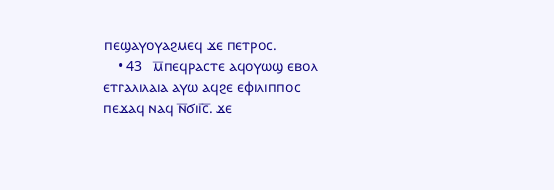ⲡⲉϣⲁⲩⲟⲩⲁϩⲙⲉϥ ϫⲉ ⲡⲉⲧⲣⲟⲥ.
    • 43   ⲙ̅ⲡⲉϥⲣⲁⲥⲧⲉ ⲁϥⲟⲩⲱϣ ⲉⲃⲟⲗ ⲉⲧⲅⲁⲗⲓⲗⲁⲓⲁ ⲁⲩⲱ ⲁϥϩⲉ ⲉⲫⲓⲗⲓⲡⲡⲟⲥ ⲡⲉϫⲁϥ ⲛⲁϥ ⲛ̅ϭⲓⲓ̅ⲥ̅. ϫⲉ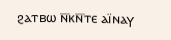ϩⲁⲧⲃⲱ ⲛ̅ⲕⲛ̅ⲧⲉ ⲁⲓ̈ⲛⲁⲩ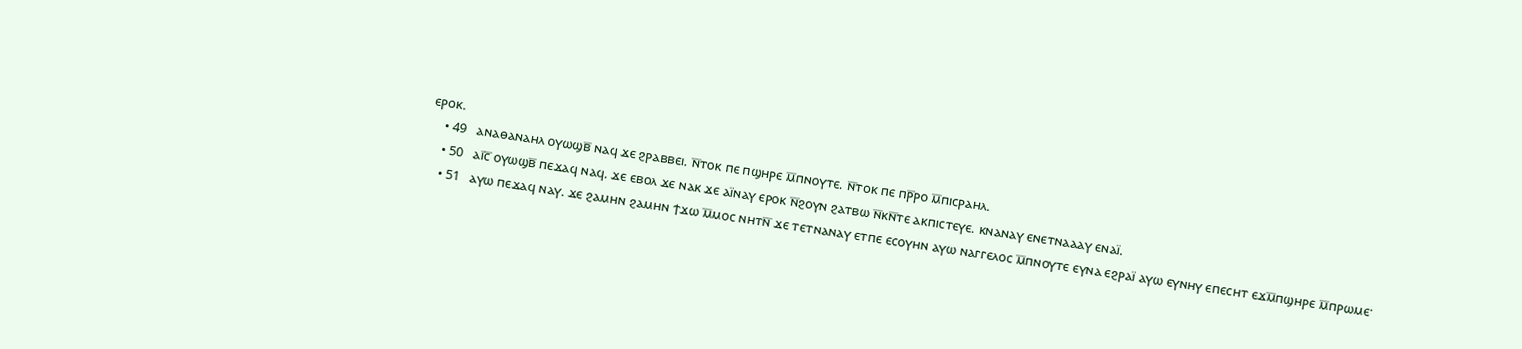ⲉⲣⲟⲕ.
    • 49   ⲁⲛⲁⲑⲁⲛⲁⲏⲗ ⲟⲩⲱϣⲃ̅ ⲛⲁϥ ϫⲉ ϩⲣⲁⲃⲃⲉⲓ. ⲛ̅ⲧⲟⲕ ⲡⲉ ⲡϣⲏⲣⲉ ⲙ̅ⲡⲛⲟⲩⲧⲉ. ⲛ̅ⲧⲟⲕ ⲡⲉ ⲡⲣ̅ⲣⲟ ⲙ̅ⲡⲓⲥⲣⲁⲏⲗ.
    • 50   ⲁⲓ̅ⲥ̅ ⲟⲩⲱϣⲃ̅ ⲡⲉϫⲁϥ ⲛⲁϥ. ϫⲉ ⲉⲃⲟⲗ ϫⲉ ⲛⲁⲕ ϫⲉ ⲁⲓ̈ⲛⲁⲩ ⲉⲣⲟⲕ ⲛ̅ϩⲟⲩⲛ ϩⲁⲧⲃⲱ ⲛ̅ⲕⲛ̅ⲧⲉ ⲁⲕⲡⲓⲥⲧⲉⲩⲉ. ⲕⲛⲁⲛⲁⲩ ⲉⲛⲉⲧⲛⲁⲁⲁⲩ ⲉⲛⲁⲓ̈.
    • 51   ⲁⲩⲱ ⲡⲉϫⲁϥ ⲛⲁⲩ. ϫⲉ ϩⲁⲙⲏⲛ ϩⲁⲙⲏⲛ ϯϫⲱ ⲙ̅ⲙⲟⲥ ⲛⲏⲧⲛ̅ ϫⲉ ⲧⲉⲧⲛⲁⲛⲁⲩ ⲉⲧⲡⲉ ⲉⲥⲟⲩⲏⲛ ⲁⲩⲱ ⲛⲁⲅⲅⲉⲗⲟⲥ ⲙ̅ⲡⲛⲟⲩⲧⲉ ⲉⲩⲛⲁ ⲉϩⲣⲁⲓ̈ ⲁⲩⲱ ⲉⲩⲛⲏⲩ ⲉⲡⲉⲥⲏⲧ ⲉϫⲙ̅ⲡϣⲏⲣⲉ ⲙ̅ⲡⲣⲱⲙⲉ·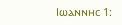Ⲓⲱⲁⲛⲛⲏⲥ 1: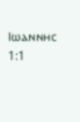Ⲓⲱⲁⲛⲛⲏⲥ 1:1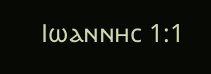Ⲓⲱⲁⲛⲛⲏⲥ 1:1